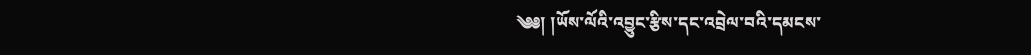༄༅། །ཡོས་ལོའི་འབྱུང་རྩིས་དང་འབྲེལ་བའི་དམངས་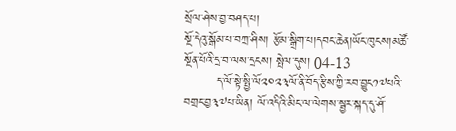སྲོལ་ཤེས་བྱ་བཤད་པ།
སྔོ་དེའུ་སྒོམ་པ་བཀྲ་ཤིས། རྩོམ་སྒྲིག་པ།དབང་ཆེན།ཡོང་ཁུངས།མཚོ་སྔོན་པོའི་དྲ་བ་ལས་དྲངས། སྤེལ་དུས། 04-13
        ད་ལོ་སྟེ་སྤྱི་ལོ༢༠༢༣ལོ་ནི་བོད་རྩིས་ཀྱི་རབ་བྱུང༡༧པའི་བགྲང་བྱ༣༧པ་ཡིན། ལོ་འདིའི་མིང་ལ་ལེགས་སྦྱར་སྐད་དུ་ཤོ་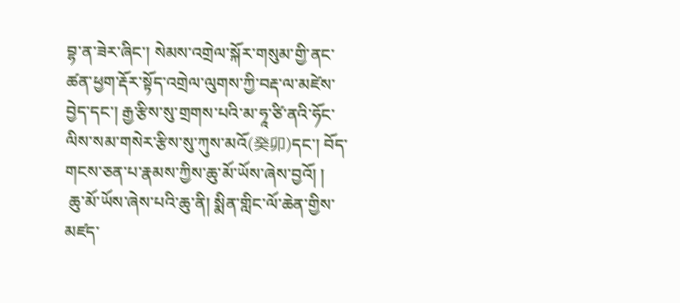བྷ་ན་ཟེར་ཞིང་། སེམས་འགྲེལ་སྐོར་གསུམ་གྱི་ནང་ཚན་ཕྱག་རྡོར་སྟོད་འགྲེལ་ལུགས་ཀྱི་བརྡ་ལ་མཛེས་བྱེད་དང་། རྒྱ་རྩིས་སུ་གྲགས་པའི་མ་ཧཱ་ཙི་ནའི་ཧོང་ལིས་སམ་གསེར་རྩིས་སུ་ཀུས་མའོ(癸卯)དང་། བོད་གངས་ཅན་པ་རྣམས་ཀྱིས་ཆུ་མོ་ཡོས་ཞེས་བྱའོ། །
 ཆུ་མོ་ཡོས་ཞེས་པའི་ཆུ་ནི། སྨིན་གླིང་ལོ་ཆེན་གྱིས་མཛད་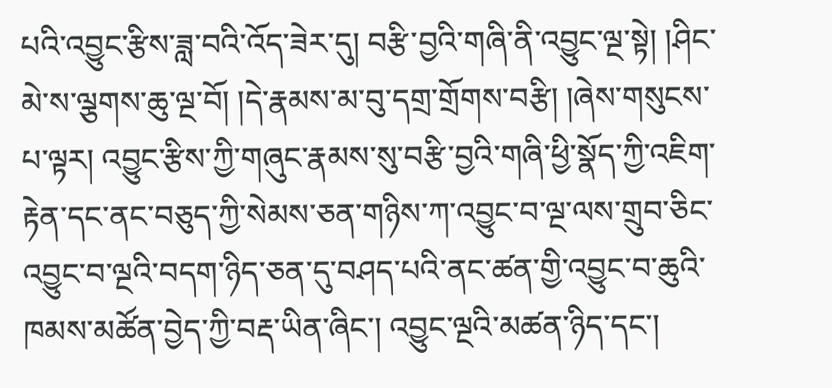པའི་འབྱུང་རྩིས་ཟླ་བའི་འོད་ཟེར་དུ། བརྩི་བྱའི་གཞི་ནི་འབྱུང་ལྔ་སྟེ། །ཤིང་མེ་ས་ལྕགས་ཆུ་ལྔ་བོ། །དེ་རྣམས་མ་བུ་དགྲ་གྲོགས་བརྩི། །ཞེས་གསུངས་པ་ལྟར། འབྱུང་རྩིས་ཀྱི་གཞུང་རྣམས་སུ་བརྩི་བྱའི་གཞི་ཕྱི་སྣོད་ཀྱི་འཇིག་རྟེན་དང་ནང་བཅུད་ཀྱི་སེམས་ཅན་གཉིས་ཀ་འབྱུང་བ་ལྔ་ལས་གྲུབ་ཅིང་འབྱུང་བ་ལྔའི་བདག་ཉིད་ཅན་དུ་བཤད་པའི་ནང་ཚན་གྱི་འབྱུང་བ་ཆུའི་ཁམས་མཚོན་བྱེད་ཀྱི་བརྡ་ཡིན་ཞིང་། འབྱུང་ལྔའི་མཚན་ཉིད་དང་།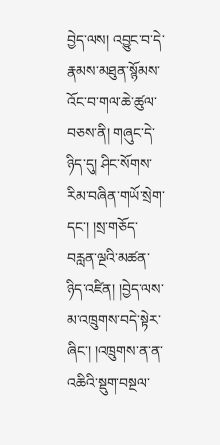བྱེད་ལས། འབྱུང་བ་དེ་རྣམས་མཐུན་སྙོམས་འོང་བ་གལ་ཆེ་ཚུལ་བཅས་ནི། གཞུང་དེ་ཉིད་དུ། ཤིང་སོགས་རིམ་བཞིན་གཡོ་སྲེག་དང་། །སྲ་གཅོད་བརླན་ལྔའི་མཚན་ཉིད་འཛིན། །བྱེད་ལས་མ་འཁྲུགས་བདེ་སྟེར་ཞིང་། །འཁྲུགས་ན་ན་འཆིའི་སྡུག་བསྔལ་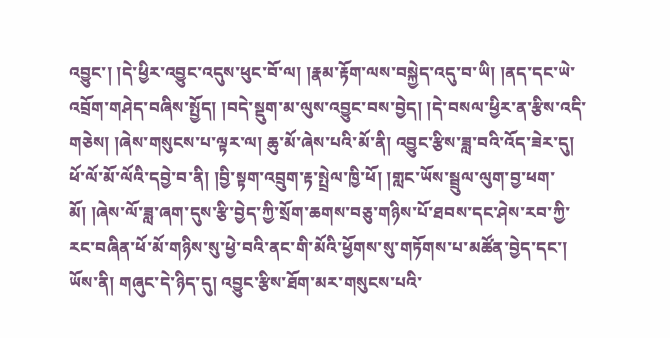འབྱུང་། །དེ་ཕྱིར་འབྱུང་འདུས་ཕུང་བོ་ལ། །རྣམ་རྟོག་ལས་བསྐྱེད་འདུ་བ་ཡི། །ནད་དང་ཡེ་འབྲོག་གཤེད་བཞིས་སྤྱོད། །བདེ་སྡུག་མ་ལུས་འབྱུང་བས་བྱེད། །དེ་བསལ་ཕྱིར་ན་རྩིས་འདི་གཅེས། །ཞེས་གསུངས་པ་ལྟར་ལ། ཆུ་མོ་ཞེས་པའི་མོ་ནི། འབྱུང་རྩིས་ཟླ་བའི་འོད་ཟེར་དུ། ཕོ་ལོ་མོ་ལོའི་དབྱེ་བ་ནི། །བྱི་སྟག་འབྲུག་རྟ་སྤྲེལ་ཁྱི་ཕོ། །གླང་ཡོས་སྦྲུལ་ལུག་བྱ་ཕག་མོ། །ཞེས་ལོ་ཟླ་ཞག་དུས་རྩི་བྱེད་ཀྱི་སྲོག་ཆགས་བཅུ་གཉིས་པོ་ཐབས་དང་ཤེས་རབ་ཀྱི་རང་བཞིན་ཕོ་མོ་གཉིས་སུ་ཕྱེ་བའི་ནང་གི་མོའི་ཕྱོགས་སུ་གཏོགས་པ་མཚོན་བྱེད་དང་། ཡོས་ནི། གཞུང་དེ་ཉིད་དུ། འབྱུང་རྩིས་ཐོག་མར་གསུངས་པའི་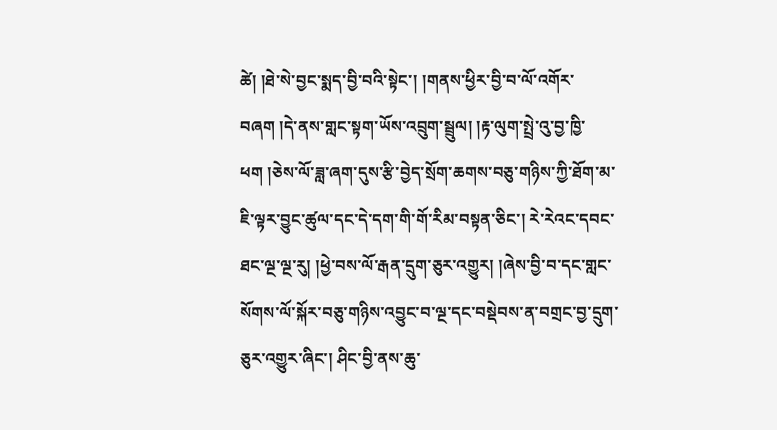ཚེ། །ཐེ་སེ་བྱང་སྨད་བྱི་བའི་སྟེང་། །གནས་ཕྱིར་བྱི་བ་ལོ་འགོར་བཞག །དེ་ནས་གླང་སྟག་ཡོས་འབྲུག་སྦྲུལ། །རྟ་ལུག་སྤྲེ་འུ་བྱ་ཁྱི་ཕག །ཅེས་ལོ་ཟླ་ཞག་དུས་རྩི་བྱེད་སྲོག་ཆགས་བཅུ་གཉིས་ཀྱི་ཐོག་མ་ཇི་ལྟར་བྱུང་ཚུལ་དང་དེ་དག་གི་གོ་རིམ་བསྟན་ཅིང་། རེ་རེའང་དབང་ཐང་ལྔ་ལྔ་རུ། །ཕྱེ་བས་ལོ་རྒན་དྲུག་ཅུར་འགྱུར། །ཞེས་བྱི་བ་དང་གླང་སོགས་ལོ་སྐོར་བཅུ་གཉིས་འབྱུང་བ་ལྔ་དང་བསྡེབས་ན་བགྲང་བྱ་དྲུག་ཅུར་འགྱུར་ཞིང་། ཤིང་བྱི་ནས་ཆུ་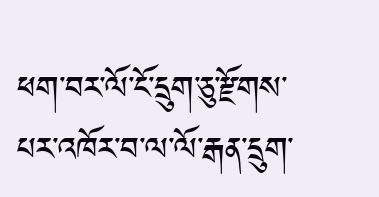ཕག་བར་ལོ་ངོ་དྲུག་ཅུ་རྫོགས་པར་འཁོར་བ་ལ་ལོ་རྒན་དྲུག་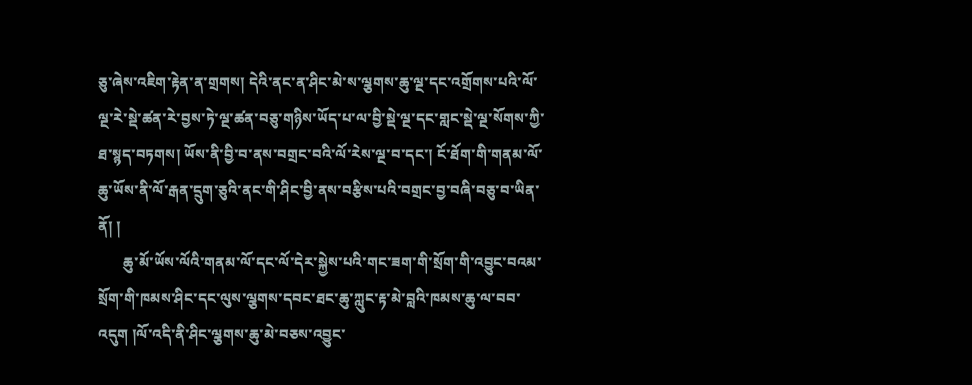ཅུ་ཞེས་འཇིག་རྟེན་ན་གྲགས། དེའི་ནང་ན་ཤིང་མེ་ས་ལྕགས་ཆུ་ལྔ་དང་འགྲོགས་པའི་ལོ་ལྔ་རེ་སྡེ་ཚན་རེ་བྱས་ཏེ་ལྔ་ཚན་བཅུ་གཉིས་ཡོད་པ་ལ་བྱི་སྡེ་ལྔ་དང་གླང་སྡེ་ལྔ་སོགས་ཀྱི་ཐ་སྙད་བཏགས། ཡོས་ནི་བྱི་བ་ནས་བགྲང་བའི་ལོ་རེས་ལྔ་བ་དང་། ངོ་ཐོག་གི་གནམ་ལོ་ཆུ་ཡོས་ནི་ལོ་རྒན་དྲུག་ཅུའི་ནང་གི་ཤིང་བྱི་ནས་བརྩིས་པའི་བགྲང་བྱ་བཞི་བཅུ་བ་ཡིན་ནོ། །
       ཆུ་མོ་ཡོས་ལོའི་གནམ་ལོ་དང་ལོ་དེར་སྐྱེས་པའི་གང་ཟག་གི་སྲོག་གི་འབྱུང་བའམ་སྲོག་གི་ཁམས་ཤིང་དང་ལུས་ལྕགས་དབང་ཐང་ཆུ་ཀླུང་རྟ་མེ་བླའི་ཁམས་ཆུ་ལ་བབ་འདུག །ལོ་འདི་ནི་ཤིང་ལྕགས་ཆུ་མེ་བཅས་འབྱུང་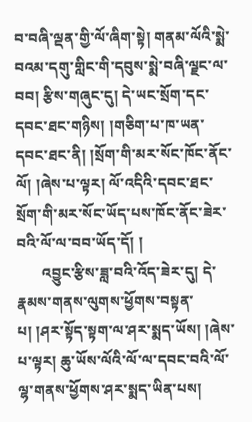བ་བཞི་ལྡན་གྱི་ལོ་ཞིག་སྟེ། གནམ་ལོའི་སྨེ་བའམ་དགུ་གླིང་གི་དབུས་སྨེ་བཞི་ལྗང་ལ་བབ། རྩིས་གཞུང་དུ། དེ་ཡང་སྲོག་དང་དབང་ཐང་གཉིས། །གཅིག་པ་ཁ་ཡན་དབང་ཐང་ནི། །སྲོག་གི་མར་སོང་ཁོང་ནོང་ལོ། །ཞེས་པ་ལྟར། ལོ་འདིའི་དབང་ཐང་སྲོག་གི་མར་སོང་ཡོད་པས་ཁོང་ནོང་ཟེར་བའི་ལོ་ལ་བབ་ཡོད་དོ། །
       འབྱུང་རྩིས་ཟླ་བའི་འོད་ཟེར་དུ། དེ་རྣམས་གནས་ལུགས་ཕྱོགས་བསྟན་པ། །ཤར་སྟོད་སྟག་ལ་ཤར་སྨད་ཡོས། །ཞེས་པ་ལྟར། ཆུ་ཡོས་ལོའི་ལོ་ལ་དབང་བའི་ལོ་ལྷ་གནས་ཕྱོགས་ཤར་སྨད་ཡིན་པས།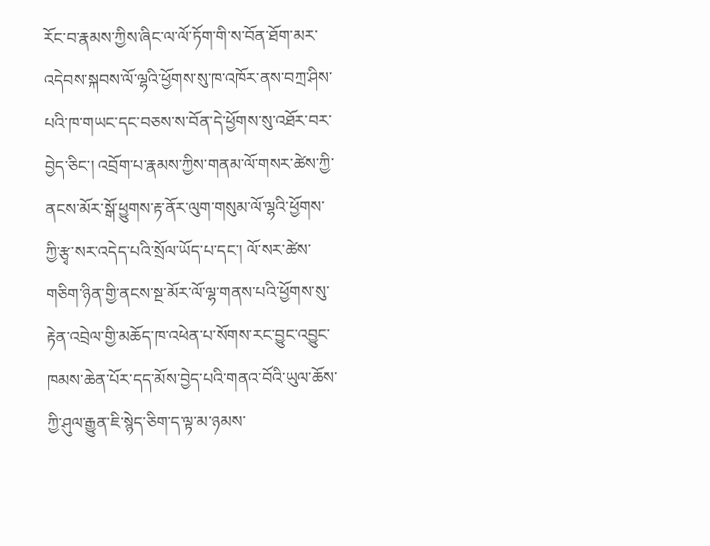རོང་བ་རྣམས་ཀྱིས་ཞིང་ལ་ལོ་ཏོག་གི་ས་བོན་ཐོག་མར་འདེབས་སྐབས་ལོ་ལྷའི་ཕྱོགས་སུ་ཁ་འཁོར་ནས་བཀྲ་ཤིས་པའི་ཁ་གཡང་དང་བཅས་ས་བོན་དེ་ཕྱོགས་སུ་འཐོར་བར་བྱེད་ཅིང་། འབྲོག་པ་རྣམས་ཀྱིས་གནམ་ལོ་གསར་ཚེས་ཀྱི་ནངས་མོར་སྒོ་ཕྱུགས་རྟ་ནོར་ལུག་གསུམ་ལོ་ལྷའི་ཕྱོགས་ཀྱི་རྩྭ་སར་འདེད་པའི་སྲོལ་ཡོད་པ་དང་། ལོ་སར་ཚེས་གཅིག་ཉིན་གྱི་ནངས་སྔ་མོར་ལོ་ལྷ་གནས་པའི་ཕྱོགས་སུ་རྟེན་འབྲེལ་གྱི་མཆོད་ཁ་འཕེན་པ་སོགས་རང་བྱུང་འབྱུང་ཁམས་ཆེན་པོར་དད་མོས་བྱེད་པའི་གནའ་བོའི་ཡུལ་ཆོས་ཀྱི་ཤུལ་རྒྱུན་ཇི་སྙེད་ཅིག་ད་ལྟ་མ་ཉམས་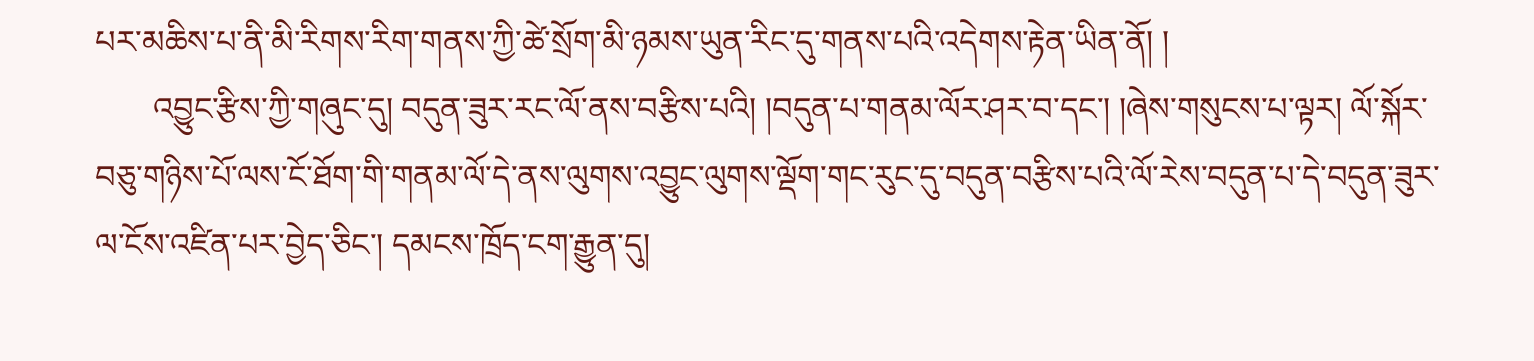པར་མཆིས་པ་ནི་མི་རིགས་རིག་གནས་ཀྱི་ཚེ་སྲོག་མི་ཉམས་ཡུན་རིང་དུ་གནས་པའི་འདེགས་རྟེན་ཡིན་ནོ། །
       འབྱུང་རྩིས་ཀྱི་གཞུང་དུ། བདུན་ཟུར་རང་ལོ་ནས་བརྩིས་པའི། །བདུན་པ་གནམ་ལོར་ཤར་བ་དང་། །ཞེས་གསུངས་པ་ལྟར། ལོ་སྐོར་བཅུ་གཉིས་པོ་ལས་ངོ་ཐོག་གི་གནམ་ལོ་དེ་ནས་ལུགས་འབྱུང་ལུགས་ལྡོག་གང་རུང་དུ་བདུན་བརྩིས་པའི་ལོ་རེས་བདུན་པ་དེ་བདུན་ཟུར་ལ་ངོས་འཛིན་པར་བྱེད་ཅིང་། དམངས་ཁྲོད་ངག་རྒྱུན་དུ།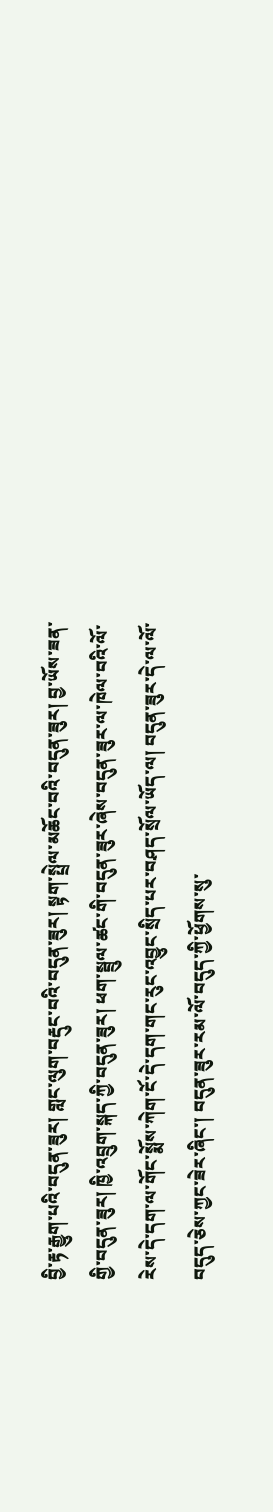བྱི་རྟ་རྒྱུག་པའི་བདུན་ཟུར། གླང་ལུག་བརྡུང་བའི་བདུན་ཟུར། སྟག་སྤྲེལ་མཆོང་བའི་བདུན་ཟུར། བྱ་ཡོས་ཟན་གྱི་བདུན་ཟུར། ཁྱི་འབྲུག་སྐད་ཀྱི་བདུན་ཟུར། ཕག་སྦྲུལ་ཚང་གི་བདུན་ཟུར་ཞེས་བདུན་ཟུར་ལ་ཁེལ་བའི་ལོ་རེས་དེ་དག་ལ་གོང་སྨོས་ཀེག་ངོ་དེ་དག་གང་རུང་འབྱུང་སྲིད་པར་བཤད་སྲོལ་ཡོད་ལ། བདུན་ཟུར་དེ་ལ་ལོ་བདུད་ཅེས་ཀྱང་ཟེར་ཞིང་། བདུན་ཟུར་རམ་ལོ་བདུད་ཀྱི་ཕྱོགས་སུ་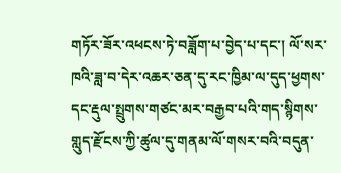གཏོར་ཟོར་འཕངས་ཏེ་བཟློག་པ་བྱེད་པ་དང་། ལོ་སར་ཁའི་ཟླ་བ་དེར་འཆར་ཅན་དུ་རང་ཁྱིམ་ལ་དུད་ཕྱགས་དང་རྡུལ་སྤྲུགས་གཙང་མར་བརྒྱབ་པའི་གད་སྙིགས་གླུད་རྫོངས་ཀྱི་ཚུལ་དུ་གནམ་ལོ་གསར་བའི་བདུན་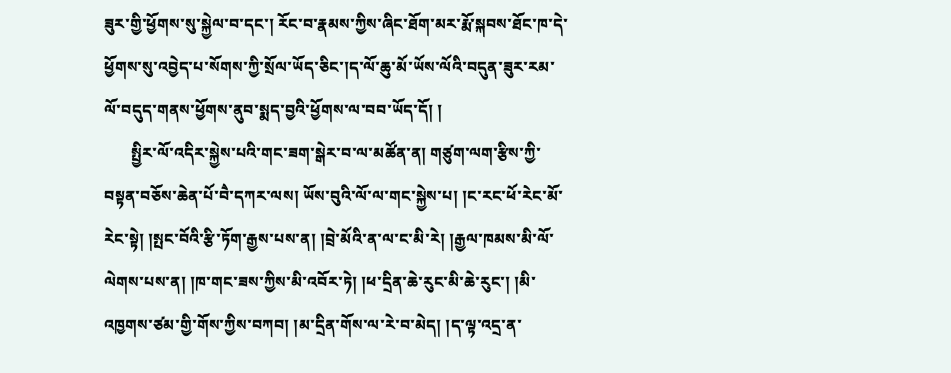ཟུར་གྱི་ཕྱོགས་སུ་སྐྱེལ་བ་དང་། རོང་བ་རྣམས་ཀྱིས་ཞིང་ཐོག་མར་རྨོ་སྐབས་ཐོང་ཁ་དེ་ཕྱོགས་སུ་འབྱེད་པ་སོགས་ཀྱི་སྲོལ་ཡོད་ཅིང་།ད་ལོ་ཆུ་མོ་ཡོས་ལོའི་བདུན་ཟུར་རམ་ལོ་བདུད་གནས་ཕྱོགས་ནུབ་སྨད་བྱའི་ཕྱོགས་ལ་བབ་ཡོད་དོ། །
       སྤྱིར་ལོ་འདིར་སྐྱེས་པའི་གང་ཟག་སྒེར་བ་ལ་མཚོན་ན། གཙུག་ལག་རྩིས་ཀྱི་བསྟན་བཅོས་ཆེན་པོ་བཻ་དཀར་ལས། ཡོས་བུའི་ལོ་ལ་གང་སྐྱེས་པ། །ང་རང་ཕོ་རེང་མོ་རེང་སྟེ། །སྤང་བོའི་རྩི་ཏོག་རྒྱས་པས་ན། །བྲེ་མོའི་ན་ལ་ང་མི་རེ། །རྒྱལ་ཁམས་མི་ལོ་ལེགས་པས་ན། །ཁ་གང་ཟས་ཀྱིས་མི་འབོར་ཏེ། །ཕ་དྲིན་ཆེ་རུང་མི་ཆེ་རུང་། །མི་འཁྱགས་ཙམ་གྱི་གོས་ཀྱིས་བཀབ། །མ་དྲིན་གོས་ལ་རེ་བ་མེད། །ད་ལྟ་འདྲ་ན་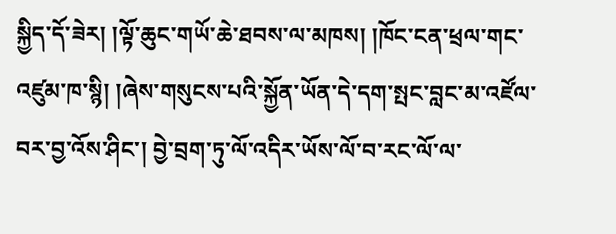སྐྱིད་དོ་ཟེར། །ལྟོ་ཆུང་གཡོ་ཆེ་ཐབས་ལ་མཁས། །ཁོང་ངན་ཕྲལ་གང་འཛུམ་ཁ་སྙི། །ཞེས་གསུངས་པའི་སྐྱོན་ཡོན་དེ་དག་སྤང་བླང་མ་འཛོལ་བར་བྱ་འོས་ཤིང་། བྱེ་བྲག་ཏུ་ལོ་འདིར་ཡོས་ལོ་བ་རང་ལོ་ལ་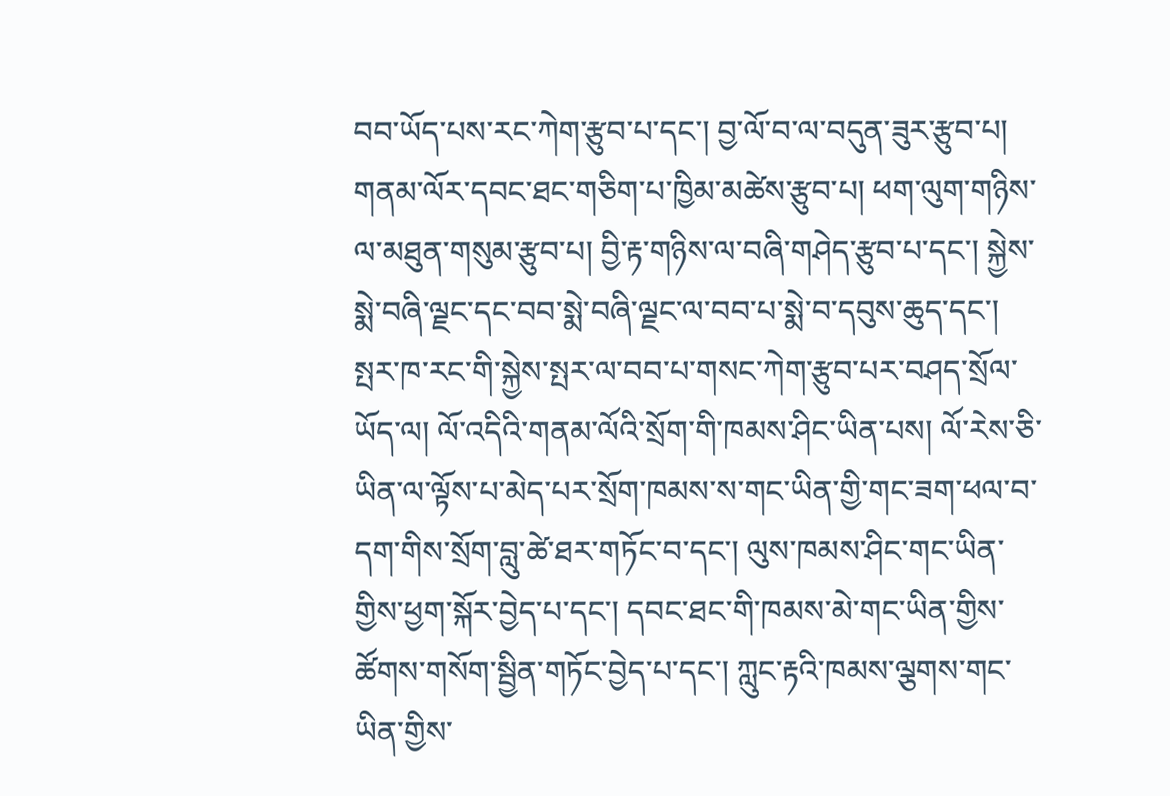བབ་ཡོད་པས་རང་ཀེག་རྩུབ་པ་དང་། བྱ་ལོ་བ་ལ་བདུན་ཟུར་རྩུབ་པ། གནམ་ལོར་དབང་ཐང་གཅིག་པ་ཁྱིམ་མཚེས་རྩུབ་པ། ཕག་ལུག་གཉིས་ལ་མཐུན་གསུམ་རྩུབ་པ། བྱི་རྟ་གཉིས་ལ་བཞི་གཤེད་རྩུབ་པ་དང་། སྐྱེས་སྨེ་བཞི་ལྗང་དང་བབ་སྨེ་བཞི་ལྗང་ལ་བབ་པ་སྨེ་བ་དབུས་ཆུད་དང་། སྤར་ཁ་རང་གི་སྐྱེས་སྤར་ལ་བབ་པ་གསང་ཀེག་རྩུབ་པར་བཤད་སྲོལ་ཡོད་ལ། ལོ་འདིའི་གནམ་ལོའི་སྲོག་གི་ཁམས་ཤིང་ཡིན་པས། ལོ་རེས་ཅི་ཡིན་ལ་ལྟོས་པ་མེད་པར་སྲོག་ཁམས་ས་གང་ཡིན་གྱི་གང་ཟག་ཕལ་བ་དག་གིས་སྲོག་བླུ་ཚེ་ཐར་གཏོང་བ་དང་། ལུས་ཁམས་ཤིང་གང་ཡིན་གྱིས་ཕྱག་སྐོར་བྱེད་པ་དང་། དབང་ཐང་གི་ཁམས་མེ་གང་ཡིན་གྱིས་ཚོགས་གསོག་སྦྱིན་གཏོང་བྱེད་པ་དང་། ཀླུང་རྟའི་ཁམས་ལྕགས་གང་ཡིན་གྱིས་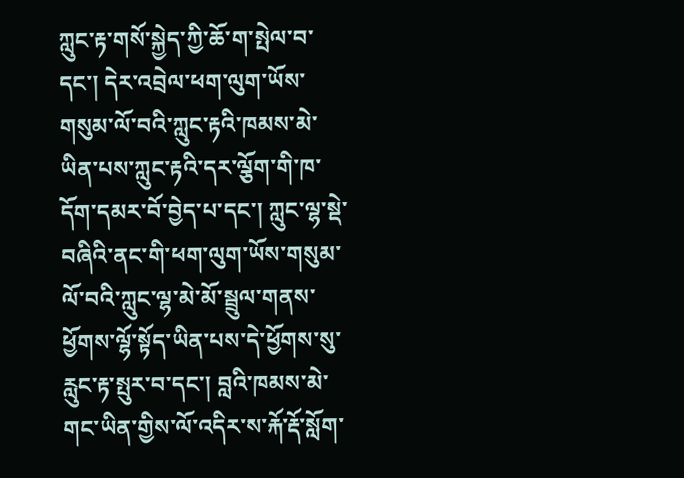ཀླུང་རྟ་གསོ་སྐྱེད་ཀྱི་ཆོ་ག་སྤེལ་བ་དང་། དེར་འབྲེལ་ཕག་ལུག་ཡོས་གསུམ་ལོ་བའི་ཀླུང་རྟའི་ཁམས་མེ་ཡིན་པས་ཀླུང་རྟའི་དར་ལྕོག་གི་ཁ་དོག་དམར་བོ་བྱེད་པ་དང་། ཀླུང་ལྷ་སྡེ་བཞིའི་ནང་གི་ཕག་ལུག་ཡོས་གསུམ་ལོ་བའི་ཀླུང་ལྷ་མེ་མོ་སྦྲུལ་གནས་ཕྱོགས་ལྷོ་སྟོད་ཡིན་པས་དེ་ཕྱོགས་སུ་རླུང་རྟ་སྤུར་བ་དང་། བླའི་ཁམས་མེ་གང་ཡིན་གྱིས་ལོ་འདིར་ས་རྐོ་རྡོ་སློག་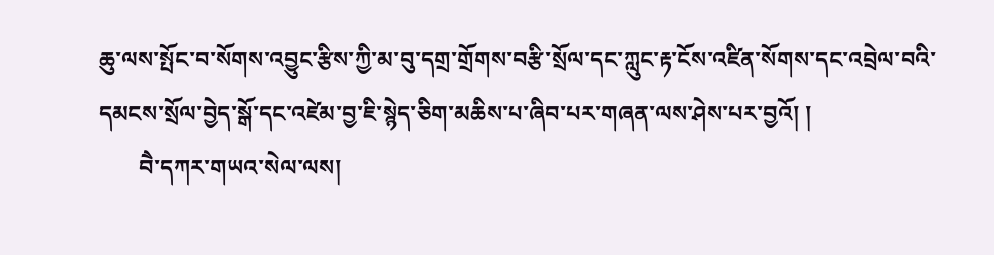ཆུ་ལས་སྤོང་བ་སོགས་འབྱུང་རྩིས་ཀྱི་མ་བུ་དགྲ་གྲོགས་བརྩི་སྲོལ་དང་ཀླུང་རྟ་ངོས་འཛིན་སོགས་དང་འབྲེལ་བའི་དམངས་སྲོལ་བྱེད་སྒོ་དང་འཛེམ་བྱ་ཇི་སྙེད་ཅིག་མཆིས་པ་ཞིབ་པར་གཞན་ལས་ཤེས་པར་བྱའོ། །
       བཻ་དཀར་གཡའ་སེལ་ལས།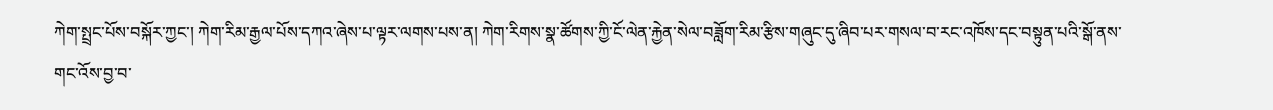ཀེག་སྤྲང་པོས་བསྐོར་ཀྱང་། ཀེག་རིམ་རྒྱལ་པོས་དཀའ་ཞེས་པ་ལྟར་ལགས་པས་ན། ཀེག་རིགས་སྣ་ཚོགས་ཀྱི་ངོ་ལེན་རྐྱེན་སེལ་བཟློག་རིམ་རྩིས་གཞུང་དུ་ཞིབ་པར་གསལ་བ་རང་འཁོས་དང་བསྟུན་པའི་སྒོ་ནས་གང་འོས་བྱ་བ་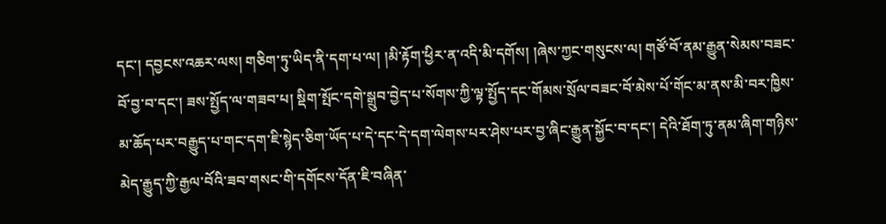དང་། དབྱངས་འཆར་ལས། གཅིག་ཏུ་ཡིད་ནི་དག་པ་ལ། །མི་རྟོག་ཕྱིར་ན་འདི་མི་དགོས། །ཞེས་ཀྱང་གསུངས་ལ། གཙོ་བོ་ནམ་རྒྱུན་སེམས་བཟང་བོ་བྱ་བ་དང་། ཟས་སྤྱོད་ལ་གཟབ་པ། སྡིག་སྤོང་དགེ་སྒྲུབ་བྱེད་པ་སོགས་ཀྱི་ལྟ་སྤྱོད་དང་གོམས་སྲོལ་བཟང་བོ་མེས་པོ་གོང་མ་ནས་མི་བར་ཁྱིས་མ་ཆོད་པར་བརྒྱུད་པ་གང་དག་ཇི་སྙེད་ཅིག་ཡོད་པ་དེ་དང་དེ་དག་ལེགས་པར་ཤེས་པར་བྱ་ཞིང་རྒྱུན་སྐྱོང་བ་དང་། དེའི་ཐོག་ཏུ་ནམ་ཞིག་གཉིས་མེད་རྒྱུད་ཀྱི་རྒྱལ་བོའི་ཟབ་གསང་གི་དགོངས་དོན་ཇི་བཞིན་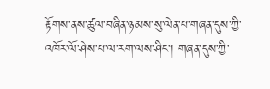རྟོགས་ནས་ཚུལ་བཞིན་ཉམས་སུ་ལེན་པ་གཞན་དུས་ཀྱི་འཁོར་ལོ་ཤེས་པ་ལ་རག་ལས་ཤིང་། གཞན་དུས་ཀྱི་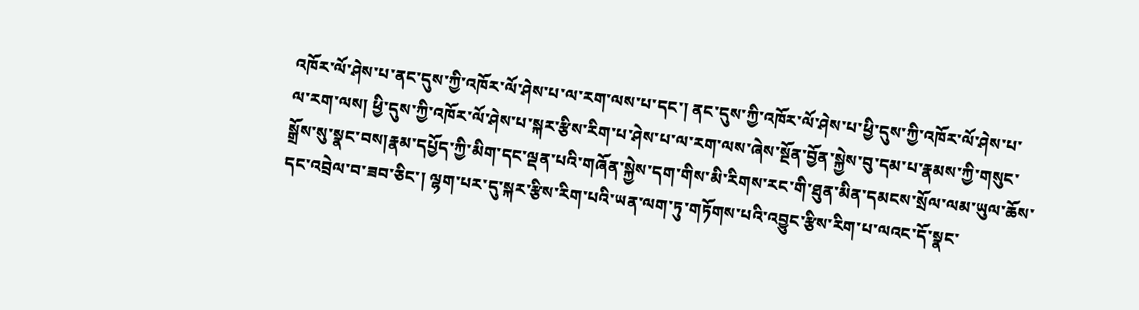འཁོར་ལོ་ཤེས་པ་ནང་དུས་ཀྱི་འཁོར་ལོ་ཤེས་པ་ལ་རག་ལས་པ་དང་། ནང་དུས་ཀྱི་འཁོར་ལོ་ཤེས་པ་ཕྱི་དུས་ཀྱི་འཁོར་ལོ་ཤེས་པ་ལ་རག་ལས། ཕྱི་དུས་ཀྱི་འཁོར་ལོ་ཤེས་པ་སྐར་རྩིས་རིག་པ་ཤེས་པ་ལ་རག་ལས་ཞེས་སྔོན་བྱོན་སྐྱེས་བུ་དམ་པ་རྣམས་ཀྱི་གསུང་སྒྲོས་སུ་སྣང་བས།རྣམ་དཔྱོད་ཀྱི་མིག་དང་ལྡན་པའི་གཞོན་སྐྱེས་དག་གིས་མི་རིགས་རང་གི་ཐུན་མིན་དམངས་སྲོལ་ལམ་ཡུལ་ཆོས་དང་འབྲེལ་བ་ཟབ་ཅིང་། ལྷག་པར་དུ་སྐར་རྩིས་རིག་པའི་ཡན་ལག་ཏུ་གཏོགས་པའི་འབྱུང་རྩིས་རིག་པ་ལའང་དོ་སྣང་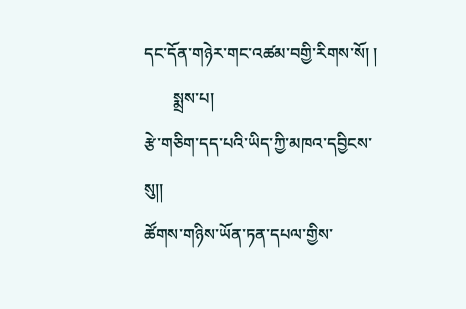དང་དོན་གཉེར་གང་འཚམ་བགྱི་རིགས་སོ། །
       སྨྲས་པ།
རྩེ་གཅིག་དད་པའི་ཡིད་ཀྱི་མཁའ་དབྱིངས་སུ།།
ཚོགས་གཉིས་ཡོན་ཏན་དཔལ་གྱིས་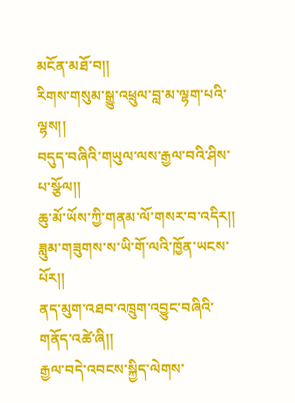མངོན་མཐོ་བ།།
རིགས་གསུམ་སྒྱུ་འཕྲུལ་བླ་མ་ལྷག་པའི་ལྷས།།
བདུད་བཞིའི་གཡུལ་ལས་རྒྱལ་བའི་ཤིས་པ་སྩོལ།།
ཆུ་མོ་ཡོས་ཀྱི་གནམ་ལོ་གསར་བ་འདིར།།
ཟླུམ་གཟུགས་ས་ཡི་གོ་ལའི་ཁྱོན་ཡངས་པོར།།
ནད་མུག་འཐབ་འཁྲུག་འབྱུང་བཞིའི་གནོད་འཚེ་ཞི།།
རྒྱལ་བདེ་འབངས་སྐྱིད་ལེགས་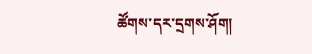ཚོགས་དར་དྲགས་ཤོག།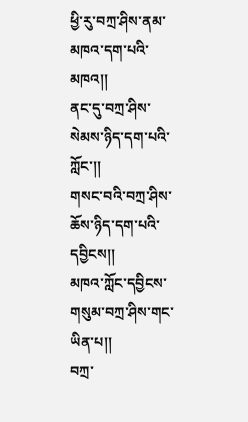ཕྱི་རུ་བཀྲ་ཤིས་ནམ་མཁའ་དག་པའི་མཁའ།།
ནང་དུ་བཀྲ་ཤིས་སེམས་ཉིད་དག་པའི་ཀློང་།།
གསང་བའི་བཀྲ་ཤིས་ཆོས་ཉིད་དག་པའི་དབྱིངས།།
མཁའ་ཀློང་དབྱིངས་གསུམ་བཀྲ་ཤིས་གང་ཡིན་པ།།
བཀྲ་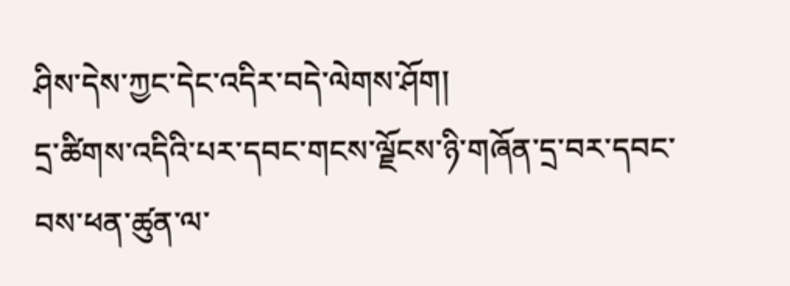ཤིས་དེས་ཀྱང་དེང་འདིར་བདེ་ལེགས་ཤོག།
དྲ་ཚིགས་འདིའི་པར་དབང་གངས་ལྗོངས་ཉི་གཞོན་དྲ་བར་དབང་བས་ཕན་ཚུན་ལ་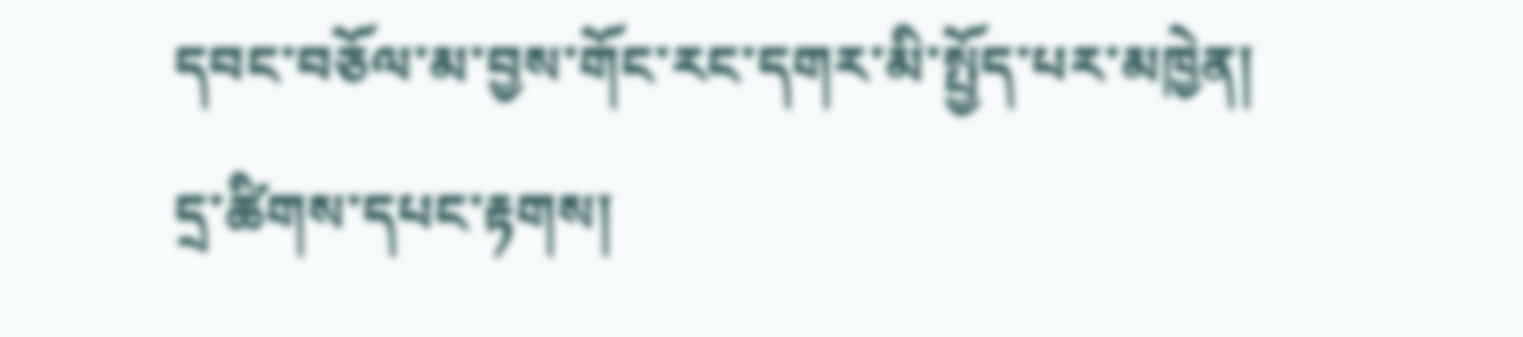དབང་བཅོལ་མ་བྱས་གོང་རང་དགར་མི་སྤྱོད་པར་མཁྱེན།
དྲ་ཚིགས་དཔང་རྟགས།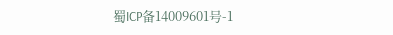蜀ICP备14009601号-1